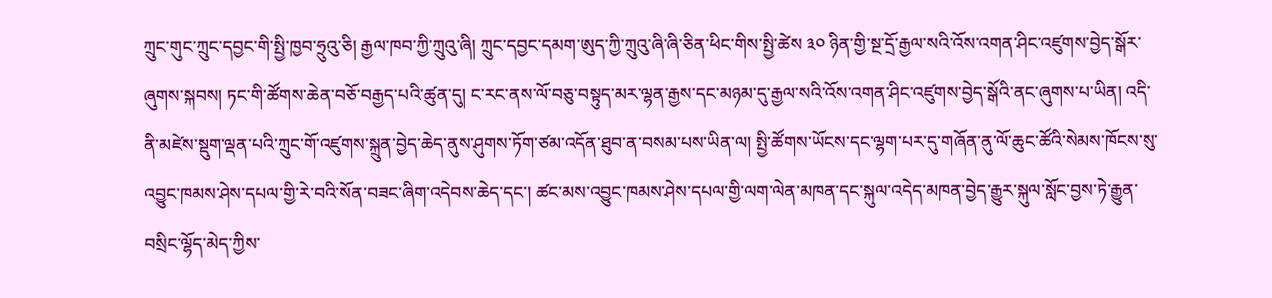ཀྲུང་གུང་ཀྲུང་དབྱང་གི་སྤྱི་ཁྱབ་ཧྲུའུ་ཅི། རྒྱལ་ཁབ་ཀྱི་ཀྲུའུ་ཞི། ཀྲུང་དབྱང་དམག་ཨུད་ཀྱི་ཀྲུའུ་ཞི་ཞི་ཅིན་ཕིང་གིས་སྤྱི་ཚེས ༣༠ ཉིན་གྱི་སྔ་དྲོ་རྒྱལ་སའི་འོས་འགན་ཤིང་འཛུགས་བྱེད་སྒོར་ཞུགས་སྐབས། ཏང་གི་ཚོགས་ཆེན་བཅོ་བརྒྱད་པའི་ཚུན་དུ། ང་རང་ནས་ལོ་བཅུ་བསྟུད་མར་ལྷན་རྒྱས་དང་མཉམ་དུ་རྒྱལ་སའི་འོས་འགན་ཤིང་འཛུགས་བྱེད་སྒོའི་ནང་ཞུགས་པ་ཡིན། འདི་ནི་མཛེས་སྡུག་ལྡན་པའི་ཀྲུང་གོ་འཛུགས་སྐྲུན་བྱེད་ཆེད་ནུས་ཤུགས་ཏོག་ཙམ་འདོན་ཐུབ་ན་བསམ་པས་ཡིན་ལ། སྤྱི་ཚོགས་ཡོངས་དང་ལྷག་པར་དུ་གཞོན་ནུ་ལོ་ཆུང་ཚོའི་སེམས་ཁོངས་སུ་འབྱུང་ཁམས་ཤེས་དཔལ་གྱི་རེ་བའི་སོན་བཟང་ཞིག་འདེབས་ཆེད་དང་། ཚང་མས་འབྱུང་ཁམས་ཤེས་དཔལ་གྱི་ལག་ལེན་མཁན་དང་སྐུལ་འདེད་མཁན་བྱེད་རྒྱུར་སྐུལ་སློང་བྱས་ཏེ་རྒྱུན་བསྲིང་ལྷོད་མེད་ཀྱིས་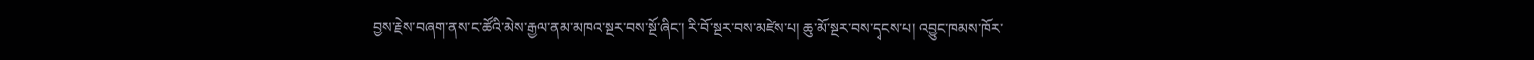བྱས་རྗེས་བཞག་ནས་ང་ཚོའི་མེས་རྒྱལ་ནམ་མཁའ་སྔར་བས་སྔོ་ཞིང་། རི་བོ་སྔར་བས་མཛེས་པ། ཆུ་མོ་སྔར་བས་དྭངས་པ། འབྱུང་ཁམས་ཁོར་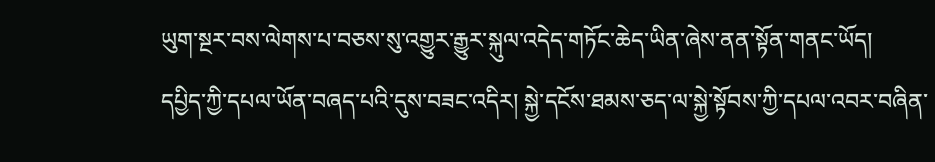ཡུག་སྔར་བས་ལེགས་པ་བཅས་སུ་འགྱུར་རྒྱུར་སྐུལ་འདེད་གཏོང་ཆེད་ཡིན་ཞེས་ནན་སྟོན་གནང་ཡོད།
དཔྱིད་ཀྱི་དཔལ་ཡོན་བཞད་པའི་དུས་བཟང་འདིར། སྐྱེ་དངོས་ཐམས་ཅད་ལ་སྐྱེ་སྟོབས་ཀྱི་དཔལ་འབར་བཞིན་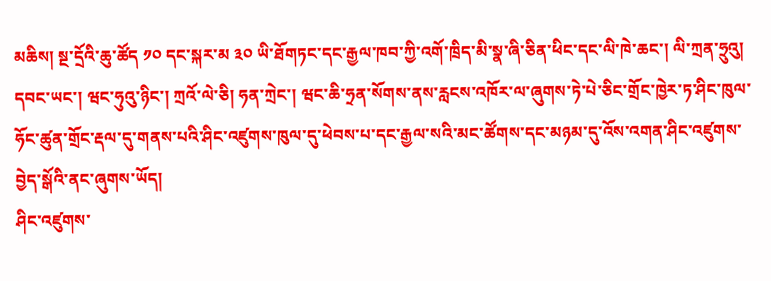མཆིས། སྔ་དྲོའི་ཆུ་ཚོད ༡༠ དང་སྐར་མ ༣༠ ཡི་ཐོགཏང་དང་རྒྱལ་ཁབ་ཀྱི་འགོ་ཁྲིད་མི་སྣ་ཞི་ཅིན་ཕིང་དང་ལི་ཁེ་ཆང་། ལི་ཀྲན་ཧྲུའུ། དབང་ཡང་། ཝང་ཧུའུ་ཉིང་། ཀྲའོ་ལེ་ཅི། ཧན་ཀྲེང་། ཝང་ཆི་ཧྲན་སོགས་ནས་རླངས་འཁོར་ལ་ཞུགས་ཏེ་པེ་ཅིང་གྲོང་ཁྱེར་ཏ་ཤིང་ཁུལ་ཧོང་ཚུན་གྲོང་རྡལ་དུ་གནས་པའི་ཤིང་འཛུགས་ཁུལ་དུ་ཕེབས་པ་དང་རྒྱལ་སའི་མང་ཚོགས་དང་མཉམ་དུ་འོས་འགན་ཤིང་འཛུགས་བྱེད་སྒོའི་ནང་ཞུགས་ཡོད།
ཤིང་འཛུགས་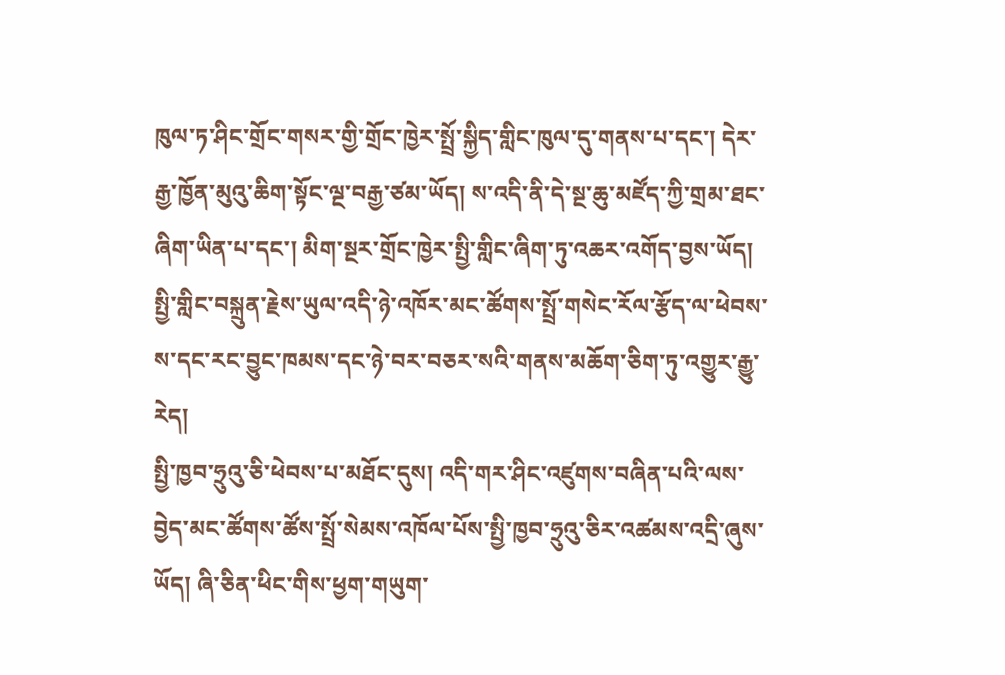ཁུལ་ཏ་ཤིང་གྲོང་གསར་གྱི་གྲོང་ཁྱེར་སྤྲོ་སྐྱིད་གླིང་ཁུལ་དུ་གནས་པ་དང་། དེར་རྒྱ་ཁྱོན་མུའུ་ཆིག་སྟོང་ལྔ་བརྒྱ་ཙམ་ཡོད། ས་འདི་ནི་དེ་སྔ་ཆུ་མཛོད་ཀྱི་གྲམ་ཐང་ཞིག་ཡིན་པ་དང་། མིག་སྔར་གྲོང་ཁྱེར་སྤྱི་གླིང་ཞིག་ཏུ་འཆར་འགོད་བྱས་ཡོད། སྤྱི་གླིང་བསྐྲུན་རྗེས་ཡུལ་འདི་ཉེ་འཁོར་མང་ཚོགས་སྤྲོ་གསེང་རོལ་རྩོད་ལ་ཕེབས་ས་དང་རང་བྱུང་ཁམས་དང་ཉེ་བར་བཅར་སའི་གནས་མཆོག་ཅིག་ཏུ་འགྱུར་རྒྱུ་རེད།
སྤྱི་ཁྱབ་ཧྲུའུ་ཅི་ཕེབས་པ་མཐོང་དུས། འདི་གར་ཤིང་འཛུགས་བཞིན་པའི་ལས་བྱེད་མང་ཚོགས་ཚོས་སྤྲོ་སེམས་འཁོལ་པོས་སྤྱི་ཁྱབ་ཧྲུའུ་ཅིར་འཚམས་འདྲི་ཞུས་ཡོད། ཞི་ཅིན་ཕིང་གིས་ཕྱག་གཡུག་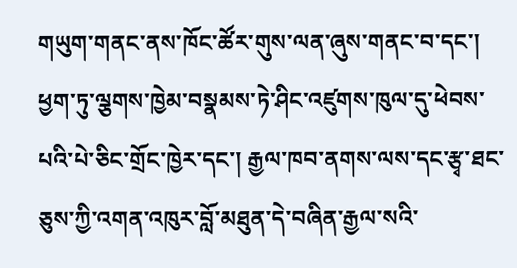གཡུག་གནང་ནས་ཁོང་ཚོར་གུས་ལན་ཞུས་གནང་བ་དང་། ཕྱག་ཏུ་ལྕགས་ཁྱེམ་བསྣམས་ཏེ་ཤིང་འཛུགས་ཁུལ་དུ་ཕེབས་པའི་པེ་ཅིང་གྲོང་ཁྱེར་དང་། རྒྱལ་ཁབ་ནགས་ལས་དང་རྩྭ་ཐང་ཅུས་ཀྱི་འགན་འཁུར་བློ་མཐུན་དེ་བཞིན་རྒྱལ་སའི་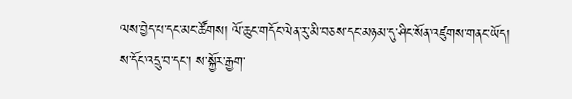ལས་བྱེད་པ་དང་མང་ཚོགས། ལོ་ཆུང་གདོང་ལེན་རུ་མི་བཅས་དང་མཉམ་དུ་ཤིང་སོན་འཛུགས་གནང་ཡོད།
ས་དོང་འདྲུ་བ་དང་། ས་སྐྱོར་རྒྱག་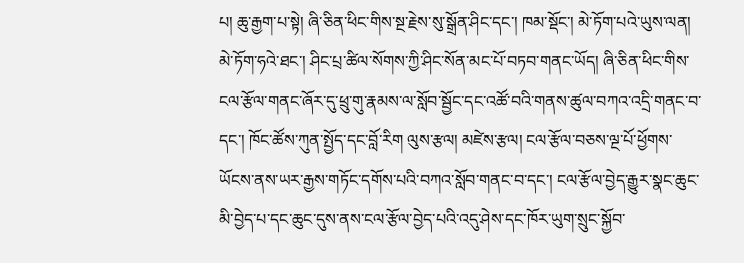པ། ཆུ་རྒྱག་པ་སྟེ། ཞི་ཅིན་ཕིང་གིས་སྔ་རྗེས་སུ་སྒྲོན་ཤིང་དང་། ཁམ་སྡོང་། མེ་ཏོག་པའེ་ཡུས་ལན། མེ་ཏོག་ཧའེ་ཐང་། ཤིང་པྲ་ཚིལ་སོགས་ཀྱི་ཤིང་སོན་མང་པོ་བཏབ་གནང་ཡོད། ཞི་ཅིན་ཕིང་གིས་ངལ་རྩོལ་གནང་ཞོར་དུ་ཕྲུ་གུ་རྣམས་ལ་སློབ་སྦྱོང་དང་འཚོ་བའི་གནས་ཚུལ་བཀའ་འདྲི་གནང་བ་དང་། ཁོང་ཚོས་ཀུན་སྤྱོད་དང་བློ་རིག ལུས་རྩལ། མཛེས་རྩལ། ངལ་རྩོལ་བཅས་ལྔ་པོ་ཕྱོགས་ཡོངས་ནས་ཡར་རྒྱས་གཏོང་དགོས་པའི་བཀའ་སློབ་གནང་བ་དང་། ངལ་རྩོལ་བྱེད་རྒྱུར་སྣང་ཆུང་མི་བྱེད་པ་དང་ཆུང་དུས་ནས་ངལ་རྩོལ་བྱེད་པའི་འདུ་ཤེས་དང་ཁོར་ཡུག་སྲུང་སྐྱོབ་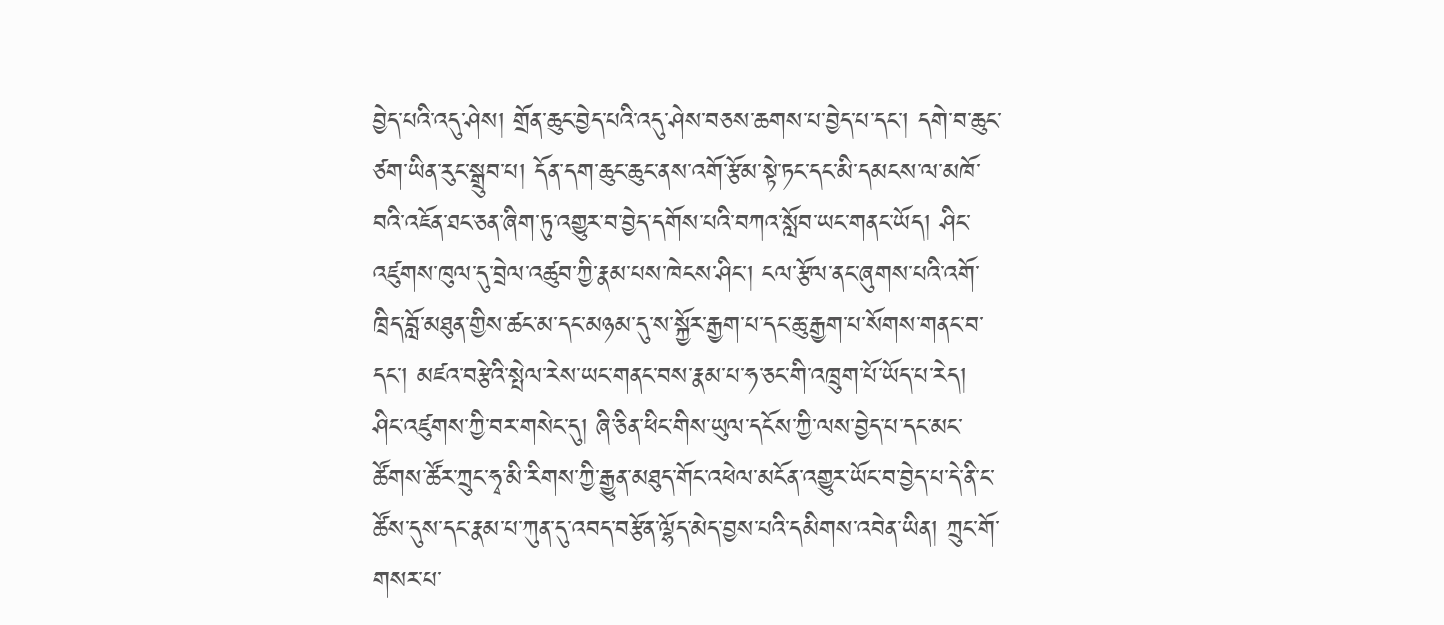བྱེད་པའི་འདུ་ཤེས། གྲོན་ཆུང་བྱེད་པའི་འདུ་ཤེས་བཅས་ཆགས་པ་བྱེད་པ་དང་། དགེ་བ་ཆུང་ཙག་ཡིན་རུང་སྒྲུབ་པ། དོན་དག་ཆུང་ཆུང་ནས་འགོ་རྩོམ་སྟེ་ཏང་དང་མི་དམངས་ལ་མཁོ་བའི་འཇོན་ཐང་ཅན་ཞིག་ཏུ་འགྱུར་བ་བྱེད་དགོས་པའི་བཀའ་སློབ་ཡང་གནང་ཡོད། ཤིང་འཛུགས་ཁུལ་དུ་བྲེལ་འཚུབ་ཀྱི་རྣམ་པས་ཁེངས་ཤིང་། ངལ་རྩོལ་ནང་ཞུགས་པའི་འགོ་ཁྲིད་བློ་མཐུན་གྱིས་ཚང་མ་དང་མཉམ་དུ་ས་སྐྱོར་རྒྱག་པ་དང་ཆུ་རྒྱག་པ་སོགས་གནང་བ་དང་། མཛའ་བརྩེའི་སྤེལ་རེས་ཡང་གནང་བས་རྣམ་པ་ཧ་ཅང་གི་འཁྲུག་པོ་ཡོད་པ་རེད།
ཤིང་འཛུགས་ཀྱི་བར་གསེང་དུ། ཞི་ཅིན་ཕིང་གིས་ཡུལ་དངོས་ཀྱི་ལས་བྱེད་པ་དང་མང་ཚོགས་ཚོར་ཀྲུང་ཧྭ་མི་རིགས་ཀྱི་རྒྱུན་མཐུད་གོང་འཕེལ་མངོན་འགྱུར་ཡོང་བ་བྱེད་པ་དེ་ནི་ང་ཚོས་དུས་དང་རྣམ་པ་ཀུན་དུ་འབད་བརྩོན་ལྷོད་མེད་བྱས་པའི་དམིགས་འབེན་ཡིན། ཀྲུང་གོ་གསར་པ་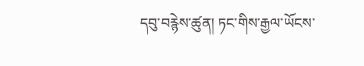དབུ་བརྙེས་ཚུན། ཏང་གིས་རྒྱལ་ཡོངས་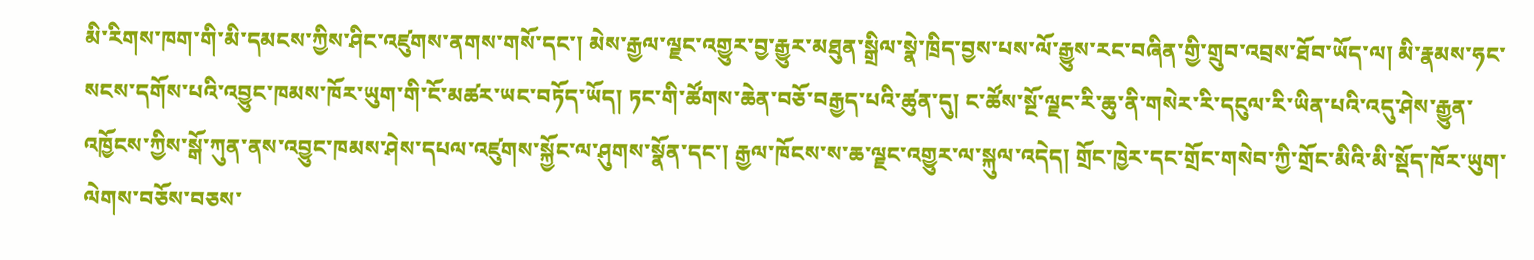མི་རིགས་ཁག་གི་མི་དམངས་ཀྱིས་ཤིང་འཛུགས་ནགས་གསོ་དང་། མེས་རྒྱལ་ལྗང་འགྱུར་བྱ་རྒྱུར་མཐུན་སྒྲིལ་སྣེ་ཁྲིད་བྱས་པས་ལོ་རྒྱུས་རང་བཞིན་གྱི་གྲུབ་འབྲས་ཐོབ་ཡོད་ལ། མི་རྣམས་ཧང་སངས་དགོས་པའི་འབྱུང་ཁམས་ཁོར་ཡུག་གི་ངོ་མཚར་ཡང་བཏོད་ཡོད། ཏང་གི་ཚོགས་ཆེན་བཅོ་བརྒྱད་པའི་ཚུན་དུ། ང་ཚོས་སྔོ་ལྗང་རི་ཆུ་ནི་གསེར་རི་དངུལ་རི་ཡིན་པའི་འདུ་ཤེས་རྒྱུན་འཁྱོངས་ཀྱིས་སྒོ་ཀུན་ནས་འབྱུང་ཁམས་ཤེས་དཔལ་འཛུགས་སྐྱོང་ལ་ཤུགས་སྣོན་དང་། རྒྱལ་ཁོངས་ས་ཆ་ལྗང་འགྱུར་ལ་སྐུལ་འདེད། གྲོང་ཁྱེར་དང་གྲོང་གསེབ་ཀྱི་གྲོང་མིའི་མི་སྡོད་ཁོར་ཡུག་ལེགས་བཅོས་བཅས་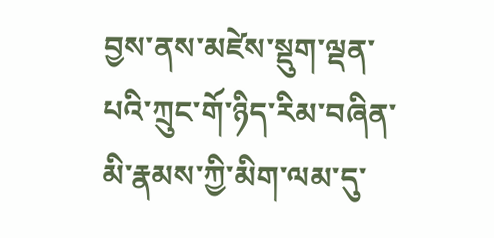བྱས་ནས་མཛེས་སྡུག་ལྡན་པའི་ཀྲུང་གོ་ཉིད་རིམ་བཞིན་མི་རྣམས་ཀྱི་མིག་ལམ་དུ་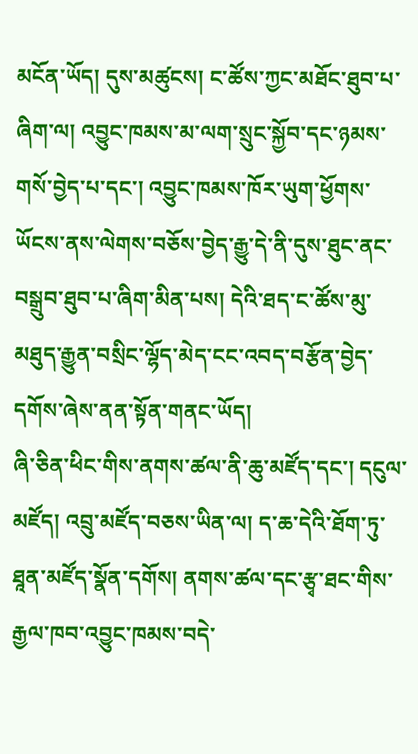མངོན་ཡོད། དུས་མཚུངས། ང་ཚོས་ཀྱང་མཐོང་ཐུབ་པ་ཞིག་ལ། འབྱུང་ཁམས་མ་ལག་སྲུང་སྐྱོབ་དང་ཉམས་གསོ་བྱེད་པ་དང་། འབྱུང་ཁམས་ཁོར་ཡུག་ཕྱོགས་ཡོངས་ནས་ལེགས་བཅོས་བྱེད་རྒྱུ་དེ་ནི་དུས་ཐུང་ནང་བསྒྲུབ་ཐུབ་པ་ཞིག་མིན་པས། དེའི་ཐད་ང་ཚོས་མུ་མཐུད་རྒྱུན་བསྲིང་ལྷོད་མེད་ངང་འབད་བརྩོན་བྱེད་དགོས་ཞེས་ནན་སྟོན་གནང་ཡོད།
ཞི་ཅིན་ཕིང་གིས་ནགས་ཚལ་ནི་ཆུ་མཛོད་དང་། དངུལ་མཛོད། འབྲུ་མཛོད་བཅས་ཡིན་ལ། ད་ཆ་དེའི་ཐོག་ཏུ་ཐཱན་མཛོད་སྣོན་དགོས། ནགས་ཚལ་དང་རྩྭ་ཐང་གིས་རྒྱལ་ཁབ་འབྱུང་ཁམས་བདེ་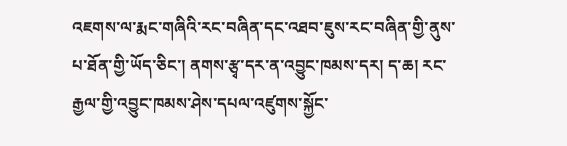འཇགས་ལ་རྨང་གཞིའི་རང་བཞིན་དང་འཐབ་ཇུས་རང་བཞིན་གྱི་ནུས་པ་ཐོན་གྱི་ཡོད་ཅིང་། ནགས་རྩྭ་དར་ན་འབྱུང་ཁམས་དར། ད་ཆ། རང་རྒྱལ་གྱི་འབྱུང་ཁམས་ཤེས་དཔལ་འཛུགས་སྐྱོང་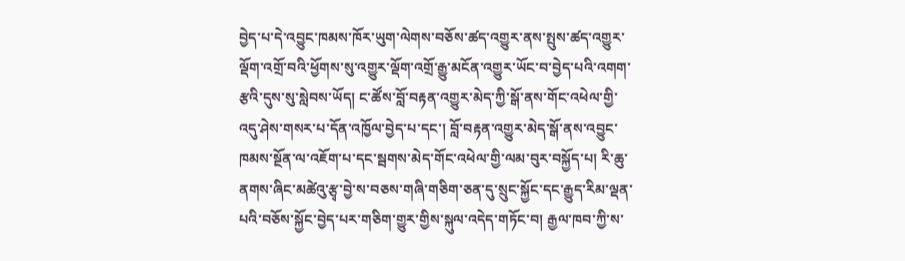བྱེད་པ་དེ་འབྱུང་ཁམས་ཁོར་ཡུག་ལེགས་བཅོས་ཚད་འགྱུར་ནས་སྤུས་ཚད་འགྱུར་ལྡོག་འགྲོ་བའི་ཕྱོགས་སུ་འགྱུར་ལྡོག་འགྲོ་རྒྱུ་མངོན་འགྱུར་ཡོང་བ་བྱེད་པའི་འགག་རྩའི་དུས་སུ་སླེབས་ཡོད། ང་ཚོས་བློ་བརྟན་འགྱུར་མེད་ཀྱི་སྒོ་ནས་གོང་འཕེལ་གྱི་འདུ་ཤེས་གསར་པ་དོན་འཁྱོལ་བྱེད་པ་དང་། བློ་བརྟན་འགྱུར་མེད་སྒོ་ནས་འབྱུང་ཁམས་སྔོན་ལ་འཇོག་པ་དང་སྦགས་མེད་གོང་འཕེལ་གྱི་ལམ་བུར་བསྐྱོད་པ། རི་ཆུ་ནགས་ཞིང་མཚེའུ་རྩྭ་བྱེ་ས་བཅས་གཞི་གཅིག་ཅན་དུ་སྲུང་སྐྱོང་དང་རྒྱུད་རིམ་ལྡན་པའི་བཅོས་སྐྱོང་བྱེད་པར་གཅིག་གྱུར་གྱིས་སྐུལ་འདེད་གཏོང་བ། རྒྱལ་ཁབ་ཀྱི་ས་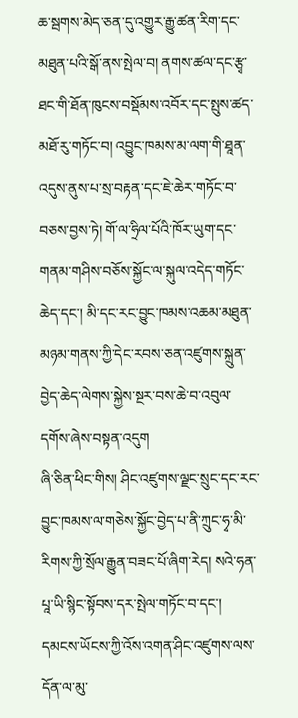ཆ་སྦགས་མེད་ཅན་དུ་འགྱུར་རྒྱུ་ཚན་རིག་དང་མཐུན་པའི་སྒོ་ནས་སྤེལ་བ། ནགས་ཚལ་དང་རྩྭ་ཐང་གི་ཐོན་ཁུངས་བསྡོམས་འབོར་དང་སྤུས་ཚད་མཐོ་རུ་གཏོང་བ། འབྱུང་ཁམས་མ་ལག་གི་ཐཱན་འདུས་ནུས་པ་སྲ་བརྟན་དང་ཇེ་ཆེར་གཏོང་བ་བཅས་བྱས་ཏེ། གོ་ལ་ཧྲིལ་པོའི་ཁོར་ཡུག་དང་གནམ་གཤིས་བཅོས་སྐྱོང་ལ་སྐུལ་འདེད་གཏོང་ཆེད་དང་། མི་དང་རང་བྱུང་ཁམས་འཆམ་མཐུན་མཉམ་གནས་ཀྱི་དེང་རབས་ཅན་འཛུགས་སྐྲུན་བྱེད་ཆེད་ལེགས་སྐྱེས་སྔར་བས་ཆེ་བ་འབུལ་དགོས་ཞེས་བསྟན་འདུག
ཞི་ཅིན་ཕིང་གིས། ཤིང་འཛུགས་ལྗང་སྲུང་དང་རང་བྱུང་ཁམས་ལ་གཅེས་སྐྱོང་བྱེད་པ་ནི་ཀྲུང་ཧྭ་མི་རིགས་ཀྱི་སྲོལ་རྒྱུན་བཟང་པོ་ཞིག་རེད། སའེ་ཧན་པཱ་ཡི་སྙིང་སྟོབས་དར་སྤེལ་གཏོང་བ་དང་། དམངས་ཡོངས་ཀྱི་འོས་འགན་ཤིང་འཛུགས་ལས་དོན་ལ་མུ་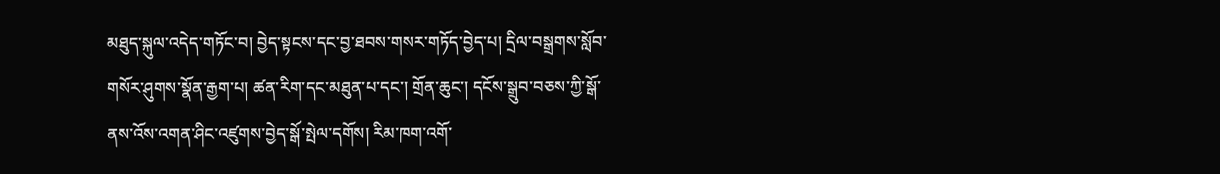མཐུད་སྐུལ་འདེད་གཏོང་བ། བྱེད་སྟངས་དང་བྱ་ཐབས་གསར་གཏོད་བྱེད་པ། དྲིལ་བསྒྲགས་སློབ་གསོར་ཤུགས་སྣོན་རྒྱག་པ། ཚན་རིག་དང་མཐུན་པ་དང་། གྲོན་ཆུང་། དངོས་སྒྲུབ་བཅས་ཀྱི་སྒོ་ནས་འོས་འགན་ཤིང་འཛུགས་བྱེད་སྒོ་སྤེལ་དགོས། རིམ་ཁག་འགོ་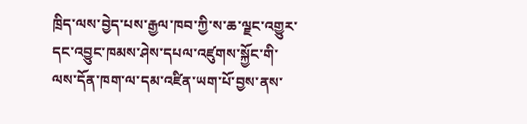ཁྲིད་ལས་བྱེད་པས་རྒྱལ་ཁབ་ཀྱི་ས་ཆ་ལྗང་འགྱུར་དང་འབྱུང་ཁམས་ཤེས་དཔལ་འཛུགས་སྐྱོང་གི་ལས་དོན་ཁག་ལ་དམ་འཛིན་ཡག་པོ་བྱས་ནས་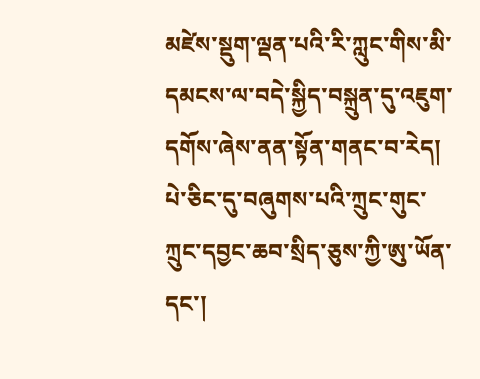མཛེས་སྡུག་ལྡན་པའི་རི་ཀླུང་གིས་མི་དམངས་ལ་བདེ་སྐྱིད་བསྐྲུན་དུ་འཇུག་དགོས་ཞེས་ནན་སྟོན་གནང་བ་རེད།
པེ་ཅིང་དུ་བཞུགས་པའི་ཀྲུང་གུང་ཀྲུང་དབྱང་ཆབ་སྲིད་ཅུས་ཀྱི་ཨུ་ཡོན་དང་།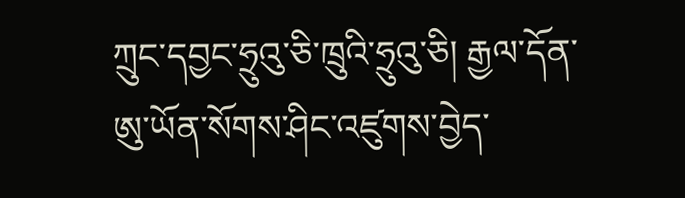ཀྲུང་དབྱང་ཧྲུའུ་ཅི་ཁྲུའི་ཧྲུའུ་ཅི། རྒྱལ་དོན་ཨུ་ཡོན་སོགས་ཤིང་འཛུགས་བྱེད་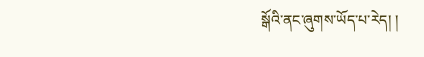སྒོའི་ནང་ཞུགས་ཡོད་པ་རེད། །